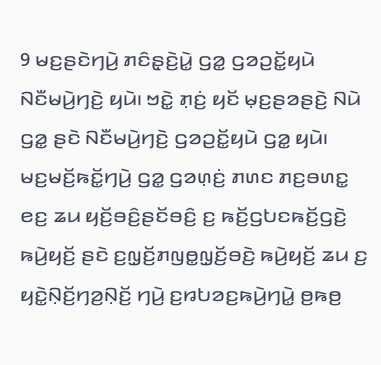9 ꤗꤢ꤬ꤔꤢꤧꤚꤣꤧ꤬ ꤊꤢꤨꤔ꤫ꤢꤧ꤬ꤣꤧ꤭ ꤞꤤ꤭ ꤞꤤꤑꤢꤩ꤭ꤟꤣꤧ ꤡꤢꤪꤗꤣꤧ꤬ꤚꤢꤧ꤬ ꤟꤣꤧ꤯ ꤠꤢꤧ꤭ ꤊ꤫ꤢꤦ꤬ ꤟꤢꤩ ꤗ꤫ꤢ꤬ꤔꤤꤔꤢꤧ꤬ ꤡꤣꤧ ꤞꤤ꤭ ꤔꤢꤧ ꤡꤢꤪꤗꤣꤧ꤬ꤚꤢꤧ꤬ ꤞꤤꤑꤢꤩ꤭ꤟꤣꤧ ꤞꤤ꤭ ꤟꤣꤧ꤯ ꤗꤢ꤬ꤗꤢꤩ꤬ꤒꤢꤩ꤭ꤚꤣꤧ꤬ ꤞꤤ꤭ ꤞꤤꤛ꤫ꤢꤦ꤬ ꤊꤛꤢ ꤊꤢ꤬ꤋꤛꤢ꤭ ꤕꤢ꤬ ꤘꤣ ꤟꤢꤩ꤬ꤋꤢꤨ꤬ꤔꤢꤩꤋꤢꤨ꤬ ꤢ꤬ ꤒꤢꤩ꤬ꤞꤝꤢꤒꤢꤩ꤬ꤞꤢꤧ꤬ ꤒꤣꤧ꤬ꤟꤢꤩ꤬ ꤔꤢꤧ ꤢ꤬ꤜ꤫ꤢꤩ꤬ꤊꤜꤥ꤭ꤜ꤫ꤢꤩ꤬ꤋꤢꤧ꤬ ꤒꤣꤧ꤬ꤟꤢꤩ꤬ ꤘꤣ ꤢ꤬ ꤟꤢꤧ꤭ꤡ꤫ꤢꤩ꤬ꤚꤤ꤬ꤡ꤫ꤢꤩ꤬ ꤚꤣꤧ꤬ ꤢ꤬ꤙꤝꤤꤢ꤬ꤒꤣꤧ꤬ꤚꤣꤧ꤭ ꤥ꤬ꤒꤥ꤬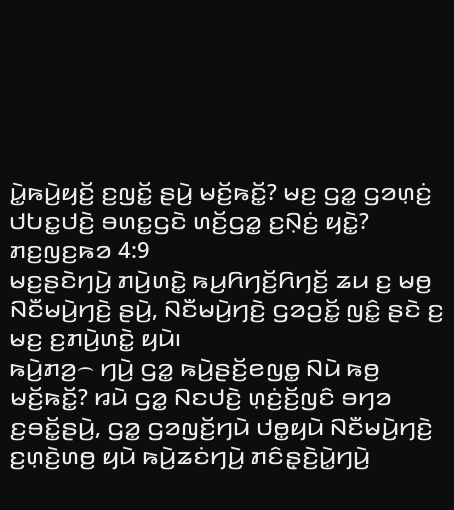ꤣꤧ꤭ꤒꤣꤧ꤬ꤟꤢꤩ꤬ ꤢ꤬ꤜꤢꤩ꤭ ꤔꤣꤧ꤬ ꤗꤢꤩ꤬ꤒꤢꤩ꤭? ꤗꤢ꤬ ꤞꤤ꤭ ꤞꤤꤛ꤫ꤢꤦ꤬ ꤓꤝꤢ꤭ꤓꤢꤧ꤬ ꤋꤛꤢ꤭ꤞꤢꤧ ꤛꤢꤩ꤬ꤞꤤ꤭ ꤢ꤬ꤡ꤫ꤢꤦ꤬ ꤟꤢꤧ꤭?
ꤊꤢ꤬ꤜꤢ꤬ꤒꤤ 4:9
ꤗꤢ꤬ꤔꤢꤧꤚꤣꤧ꤬ ꤊꤣꤧ꤬ꤛꤢꤧ꤭ ꤒꤣ꤬ꤖꤚꤢꤩ꤬ꤖꤚꤢꤩ꤬ ꤘꤣ ꤢ꤬ ꤗꤥ꤬ ꤡꤢꤪꤗꤣꤧ꤬ꤚꤢꤧ꤬ ꤔꤣꤧ꤬, ꤡꤢꤪꤗꤣꤧ꤬ꤚꤢꤧ꤬ ꤞꤤꤑꤢꤩ꤭ ꤜꤢꤨ꤭ ꤔꤢꤧ ꤢ꤬ ꤗꤢ꤬ ꤢ꤬ꤊꤣꤧ꤬ꤛꤢꤧ꤭ ꤟꤣꤧ꤯
ꤒꤣꤧ꤬ꤊꤤ꤬꤮ ꤚꤣꤧ꤬ ꤞꤤ꤭ ꤒꤣꤧ꤬ꤔꤢꤩ꤬ꤕꤜꤥ꤭ ꤡꤣꤧ ꤒꤥ꤬ ꤗꤢꤩ꤬ꤒꤢꤩ꤭? ꤙꤣꤧ ꤞꤤ꤭ ꤡꤢꤓꤢꤧ꤬ ꤛ꤫ꤢꤦ꤬ꤢꤩ꤬ꤜꤢꤨ ꤋꤚꤤ ꤢ꤬ꤋꤢꤩ꤭ꤔꤣꤧ꤬, ꤞꤤ꤭ ꤞꤤꤜꤢꤩ꤬ꤚꤣꤧ ꤓꤥ꤭ꤟꤣꤧ ꤡꤢꤪꤗꤣꤧ꤬ꤚꤢꤧ꤬ ꤢ꤬ꤛ꤫ꤢꤧ꤬ꤛꤥ꤬ ꤟꤣꤧ ꤒꤣꤧ꤬ꤘꤢꤦꤚꤣꤧ꤬ ꤊꤢꤨꤔ꤫ꤢꤧ꤬ꤣꤧ꤭ꤚꤣꤧ꤬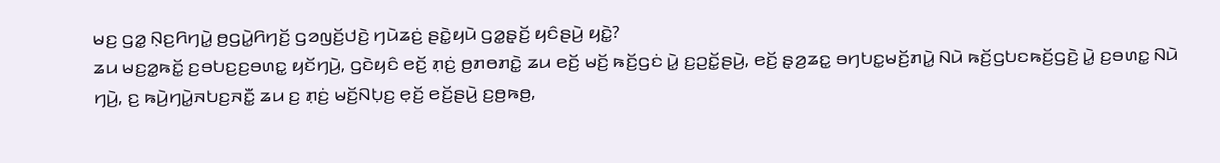ꤗꤢ꤬ ꤞꤤ꤭ ꤡ꤫ꤢ꤬ꤖꤚꤣꤧ꤭ ꤥ꤬ꤞꤣꤧ꤭ꤖꤚꤢꤩ꤬ ꤞꤤꤜꤢꤩ꤬ꤓꤢꤧ꤬ ꤚꤣꤧꤘꤢꤦ꤬ ꤔꤢꤧ꤭ꤟꤣꤧ ꤞꤤ꤭ꤔ꤫ꤢꤩ꤬ ꤟꤢꤨꤔꤣꤧ꤬ ꤟꤢꤧ꤭?
ꤘꤣ ꤗꤢ꤬ꤤ꤭ꤒꤢꤩ꤭ ꤢ꤬ꤋꤝꤢ꤬ꤢ꤬ꤋꤛꤢ꤭ ꤟꤢꤩꤚꤣꤧ꤬, ꤞꤢꤧꤟꤢꤨ ꤕꤢꤩ꤬ ꤊ꤫ꤢꤦ꤬ ꤥ꤬ꤊꤥꤊꤢꤧ꤭ ꤘꤣ ꤕꤢꤩ꤬ ꤗꤢꤩ꤬ ꤒꤢꤩ꤬ꤞꤢꤦ ꤣꤧ꤭ ꤢ꤬ꤑꤢꤩ꤭ꤔꤣꤧ꤬, ꤕꤢꤩ꤬ ꤔ꤫ꤤ꤬ꤘꤢ꤭ ꤋꤚꤝꤢ꤭ꤗꤢꤩ꤬ꤊꤣꤧ꤭ ꤡꤣꤧ ꤒꤢꤩ꤬ꤞꤝꤢꤒꤢꤩ꤬ꤞꤢꤧ꤬ ꤣꤧ꤭ ꤢ꤬ꤋꤛꤢ꤭ ꤡꤣꤧ ꤚꤣꤧ꤬, ꤢ꤬ ꤒꤣꤧ꤬ꤚꤣꤧ꤭ꤏꤝꤢ꤬ꤏꤢꤪ꤭ ꤘꤣ ꤢ꤬ ꤊ꤫ꤢꤦ꤬ ꤗꤢꤩ꤬ꤡꤝ꤫ꤢ꤬ ꤕ꤫ꤢꤩ꤬ ꤕꤢꤩ꤬ꤔꤣꤧ꤬ ꤢ꤬ꤥ꤬ꤒꤥ꤬,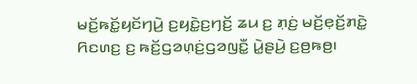ꤗꤢꤩ꤬ꤒꤢꤩ꤭ꤟꤢꤩꤚꤣꤧ꤬ ꤢ꤬ꤟꤢꤧ꤭ꤢ꤬ꤚꤢꤩ꤬ ꤘꤣ ꤢ꤬ ꤊ꤫ꤢꤦ꤬ ꤗꤢꤩ꤬ꤕ꤫ꤢꤩ꤬ꤊꤢꤧ꤭ ꤖꤢꤛꤢ꤬ ꤢ꤬ ꤒꤢꤩ꤬ꤞꤤꤛ꤫ꤢꤦ꤬ꤞꤤꤜꤢꤪ꤭ ꤣꤧ꤭ꤔꤣꤧ꤬ ꤢ꤬ꤥ꤬ꤒꤥ꤬꤯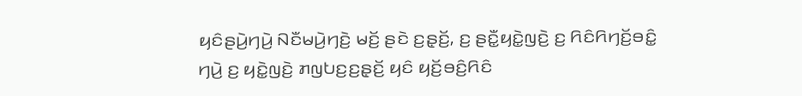ꤟꤢꤨꤔꤣꤧ꤬ꤚꤣꤧ꤬ ꤡꤢꤪꤗꤣꤧ꤬ꤚꤢꤧ꤬ ꤗꤢꤩ꤬ ꤔꤢꤧ ꤢ꤬ꤔ꤫ꤢꤩ꤬, ꤢ꤬ ꤔꤢꤪ꤭ꤟꤢꤧ꤭ꤜꤢꤧ꤬ ꤢ꤬ ꤖꤢꤨꤖꤚꤢꤩ꤬ꤋꤢꤨ꤭ ꤚꤣꤧ꤬ ꤢ꤬ ꤟꤢꤧ꤭ꤜꤢꤧ꤬ ꤊꤜꤝꤢ꤬ꤢ꤬ꤔ꤫ꤢꤩ꤬ ꤟꤢꤨ ꤟꤢꤩ꤬ꤋꤢꤨ꤬ꤖꤢꤨ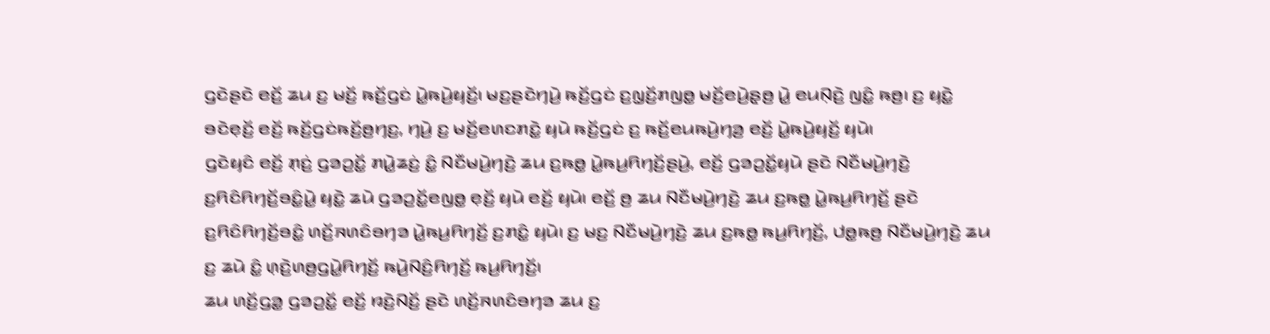ꤞꤢꤧꤔꤢꤧ ꤕꤢꤩ꤬ ꤘꤣ ꤢ꤬ ꤗꤢꤩ꤬ ꤒꤢꤩ꤬ꤞꤢꤦ ꤣꤧ꤭ꤒꤣꤧ꤬ꤟꤢꤩ꤬꤯ ꤗꤢ꤬ꤔꤢꤧꤚꤣꤧ꤬ ꤒꤢꤩ꤬ꤞꤢꤦ ꤢ꤬ꤜ꤫ꤢꤩ꤬ꤊꤜꤥ꤭ ꤗꤢꤩ꤬ꤕꤣꤧ꤬ꤔ꤫ꤥ꤬ ꤣꤧ꤭ ꤕꤣꤡ꤫ꤢꤧ꤬ ꤜꤢꤨ꤭ ꤒꤥ꤬꤯ ꤢ꤬ ꤟꤢꤧ꤭ ꤋꤢꤧꤕ꤫ꤢꤩ꤬ ꤕꤢꤩ꤬ ꤒꤢꤩ꤬ꤞꤢꤦꤒꤢꤩ꤬ꤥ꤬ꤚꤢ꤬, ꤚꤣꤧ꤬ ꤢ꤬ ꤗꤢꤩ꤬ꤕꤛꤢꤊꤢꤧ꤭ ꤟꤣꤧ ꤒꤢꤩ꤬ꤞꤢꤦ ꤢ꤬ ꤒꤢꤩ꤬ꤕꤣꤒꤣꤧ꤬ꤚꤤ꤬ ꤕꤢꤩ꤬ ꤣꤧ꤭ꤒꤣꤧ꤬ꤟꤢꤩ꤬ ꤟꤣꤧ꤯
ꤞꤢꤧꤟꤢꤨ ꤕꤢꤩ꤬ ꤊ꤫ꤢꤦ꤬ ꤞꤤꤑꤢꤩ꤭ ꤊꤣꤧ꤭ꤘꤢꤦ꤬ ꤢꤨ꤭ ꤡꤢꤪꤗꤣꤧ꤬ꤚꤢꤧ꤬ ꤘꤣ ꤢ꤬ꤒꤥ꤭ ꤣꤧ꤭ꤒꤣ꤬ꤖꤚꤢꤩ꤬ꤔꤣꤧ꤬, ꤕꤢꤩ꤬ ꤞꤤꤑꤢꤩ꤭ꤟꤣꤧ ꤔꤢꤧ ꤡꤢꤪꤗꤣꤧ꤬ꤚꤢꤧ꤬ ꤢ꤬ꤖꤢꤨꤖꤚꤢꤩ꤬ꤋꤢꤨ꤭ꤣꤧ꤭ ꤟꤢꤧ꤭ ꤘꤣꤧ ꤞꤤꤑꤢꤩ꤭ꤕꤜꤥ꤭ ꤕ꤫ꤢꤩ꤬ ꤟꤣꤧ ꤕꤢꤩ꤬ ꤟꤣꤧ꤯ ꤕꤢꤩ꤬ ꤥ꤬ ꤘꤣ ꤡꤢꤪꤗꤣꤧ꤬ꤚꤢꤧ꤬ ꤘꤣ ꤢ꤬ꤒꤥ꤭ ꤣꤧ꤭ꤒꤣ꤬ꤖꤚꤢꤩ꤬ ꤔꤢꤧ ꤢ꤬ꤖꤢꤨꤖꤚꤢꤩ꤬ꤋꤢꤨ꤭ ꤛꤢꤩ꤬ꤏꤛꤢꤨꤋꤚꤤ ꤣꤧ꤭ꤒꤣ꤬ꤖꤚꤢꤩ꤬ ꤢ꤬ꤊꤢꤨ꤭ ꤟꤣꤧ꤯ ꤢ꤬ ꤗꤢ꤬ ꤡꤢꤪꤗꤣꤧ꤬ꤚꤢꤧ꤬ ꤘꤣ ꤢ꤬ꤒꤥ꤭ ꤒꤣ꤬ꤖꤚꤢꤩ꤬, ꤓꤥ꤭ꤒꤥ꤬ ꤡꤢꤪꤗꤣꤧ꤬ꤚꤢꤧ꤬ ꤘꤣ ꤢ꤬ ꤘꤣꤧ ꤢꤨ꤭ ꤛ꤫ꤢꤧ꤬ꤛꤥ꤬ꤞꤣꤧ꤭ꤖꤚꤢꤩ꤬ ꤒꤣꤧ꤬ꤡꤢꤨ꤬ꤖꤚꤢꤩ꤬ ꤒꤣ꤬ꤖꤚꤢꤩ꤬꤯
ꤘꤣ ꤛꤢꤩ꤬ꤞꤤ꤭ ꤞꤤꤑꤢꤩ꤭ ꤕꤢꤩ꤬ ꤙꤢꤧ꤬ꤡꤢꤩ꤬ ꤔꤢꤧ ꤛꤢꤩ꤬ꤏꤛꤢꤨꤋꤚꤤ ꤘꤣ ꤢ꤬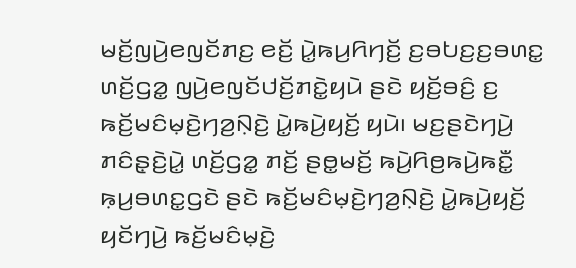ꤗꤢꤩ꤬ꤜꤣꤧ꤬ꤕꤜꤢꤩꤊꤢ꤬ ꤕꤢꤩ꤬ ꤣꤧ꤭ꤒꤣ꤬ꤖꤚꤢꤩ꤬ ꤢ꤬ꤋꤝꤢ꤬ꤢ꤬ꤋꤛꤢ꤭ ꤛꤢꤩ꤬ꤞꤤ꤭ ꤜꤣꤧ꤬ꤕꤜꤢꤩꤓꤢꤩ꤬ꤊꤢꤧ꤭ꤟꤣꤧ ꤔꤢꤧ ꤟꤢꤩ꤬ꤋꤢꤨ꤬ ꤢ꤬ ꤒꤢꤩ꤬ꤗꤢꤨꤗ꤫ꤢꤧ꤬ꤚꤤ꤬ꤡ꤫ꤢꤧ꤬ ꤣꤧ꤭ꤒꤣꤧ꤬ꤟꤢꤩ꤬ ꤟꤣꤧ꤯ ꤗꤢ꤬ꤔꤢꤧꤚꤣꤧ꤬ ꤊꤢꤨꤔ꤫ꤢꤧ꤬ꤣꤧ꤭ ꤛꤢꤩ꤬ꤞꤤ꤭ ꤊꤢꤩ꤬ ꤔꤥ꤭ꤗꤢꤩ꤬ ꤒꤣꤧ꤬ꤖꤥ꤬ꤒꤣꤧ꤬ꤒꤢꤪ꤭ ꤒ꤫ꤣ꤬ꤋꤛꤢ꤭ꤞꤢꤧ ꤔꤢꤧ ꤒꤢꤩ꤬ꤗꤢꤨꤗ꤫ꤢꤧ꤬ꤚꤤ꤬ꤡ꤫ꤢꤧ꤬ ꤣꤧ꤭ꤒꤣꤧ꤬ꤟꤢꤩ꤬ ꤟꤢꤩꤚꤣꤧ꤬ ꤒꤢꤩ꤬ꤗꤢꤨꤗ꤫ꤢꤧ꤬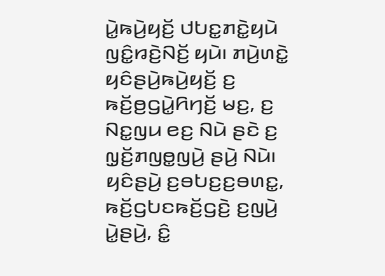ꤣꤧ꤭ꤒꤣꤧ꤬ꤟꤢꤩ꤬ ꤓꤝꤢ꤭ꤊꤢꤧ꤭ꤟꤣꤧ ꤜꤢꤨ꤭ꤙꤢꤧ꤬ꤡꤢꤩ꤬ ꤟꤣꤧ꤯ ꤊꤣꤧ꤬ꤛꤢꤧ꤭ ꤟꤢꤨꤔꤣꤧ꤬ꤒꤣꤧ꤬ꤟꤢꤩ꤬ ꤢ꤬ ꤒꤢꤩ꤬ꤥ꤬ꤞꤣꤧ꤭ꤖꤚꤢꤩ꤬ ꤗꤢ꤬, ꤢ꤬ ꤡꤢ꤭ꤜꤣ ꤕꤢ꤬ ꤡꤣꤧ ꤔꤢꤧ ꤢ꤬ ꤜ꤫ꤢꤩ꤬ꤊꤜꤥ꤭ꤜꤣꤧ꤬ ꤔꤣꤧ꤬ ꤡꤣꤧ꤯
ꤟꤢꤨꤔꤣꤧ꤬ ꤢ꤬ꤋꤝꤢ꤬ꤢ꤬ꤋꤛꤢ꤭, ꤒꤢꤩ꤬ꤞꤝꤢꤒꤢꤩ꤬ꤞꤢꤧ꤬ ꤢ꤬ꤜꤣꤧ꤬ ꤣꤧ꤭ꤔꤣꤧ꤬, ꤢꤨ꤭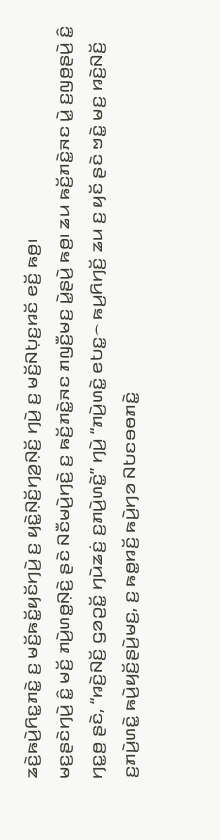ꤘꤢꤧ꤬ꤒꤣꤧ꤬ꤖꤢ꤭ꤊꤢꤧ꤭ ꤢ꤬ ꤗꤢꤩ꤬ꤒꤢꤩ꤭ꤟꤢꤩꤚꤣꤧ꤬ ꤢ꤬ ꤟꤢꤧ꤭ꤡ꤫ꤢꤩ꤬ꤚꤤ꤬ꤡ꤫ꤢꤩ꤬ ꤚꤣꤧ꤬ ꤢ꤬ ꤗꤢꤩ꤬ꤡꤝ꤫ꤢ꤬ꤙꤢꤩ ꤕꤢꤩ꤬ ꤒꤥ꤬꤯
ꤗꤢ꤬ꤔꤢꤧꤚꤣꤧ꤬ ꤢꤨ꤭ ꤗꤢꤩ꤬ ꤊꤣꤧ꤬ꤛꤥ꤭ꤡ꤫ꤢꤧ꤬ ꤔꤢꤧ ꤡꤢꤪꤗꤣꤧ꤬ꤚꤢꤧ꤬ ꤢ꤬ ꤒꤢꤩ꤬ꤊꤢꤧ꤭ꤏꤢ ꤊꤜꤢꤪ꤬ꤗꤢ꤬ ꤣꤧ꤭ꤔꤣꤧ꤬ ꤒꤥ꤬꤯ ꤘꤣ ꤒꤢꤩ꤬ꤊꤢꤧ꤭ꤏꤢ ꤣꤧ꤭ ꤢ꤬ꤜꤥ꤬ꤔꤣꤧ꤬ ꤢꤨ꤭ ꤚꤢ꤭ꤥ꤬ ꤔꤢꤧ, “ꤙꤢꤧ꤬ꤡꤢꤩ꤬ ꤞꤤꤑꤢꤩ꤭ ꤚꤣꤧꤘꤢꤦ꤬ ꤢ꤬ꤊꤣꤧ꤬ꤛꤢꤧ꤭” ꤚꤣꤧ꤬ “ꤊꤣꤧ꤬ꤛꤢꤧ꤭ ꤕꤝꤢ꤭꤮ ꤒꤣ꤬ꤖꤚꤢꤩ꤬ ꤘꤣ ꤢ꤬ ꤟꤢꤩ ꤔꤢꤧ ꤠꤢꤧ꤭ ꤗꤢ꤬ ꤙꤢꤧ꤬ꤡꤢꤩ꤬ ꤢ꤬ꤊꤣꤧ꤬ꤛꤢꤧ꤭ ꤒꤣꤧ꤬ꤟꤢꤩ꤬ꤔꤣꤧ꤬ꤗꤢ꤬, ꤢ꤬ ꤒꤥ꤭ꤙꤢꤩ꤬ ꤒꤣꤧ꤬ꤚꤤ ꤡꤝꤢꤋꤥꤊꤢꤧ꤭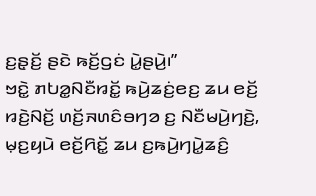ꤢ꤬ꤔ꤫ꤢꤩ꤬ ꤔꤢꤧ ꤒꤢꤩ꤬ꤞꤢꤦ ꤣꤧ꤭ꤔꤣꤧ꤬꤯”
ꤠꤢꤧ꤭ ꤊꤝꤤ꤭ꤡꤢꤪꤙꤢꤩ꤭ ꤒꤣꤧ꤬ꤘꤢꤦ꤬ꤕꤢ꤬ ꤘꤣ ꤕꤢꤩ꤬ ꤙꤢꤧ꤬ꤡꤢꤩ꤬ ꤛꤢꤩ꤬ꤏꤛꤢꤨꤋꤚꤤ ꤢ꤬ ꤡꤢꤪꤗꤣꤧ꤬ꤚꤢꤧ꤬, ꤗ꤫ꤢ꤬ꤟꤣꤧ ꤕꤢꤩ꤬ꤖꤢꤩ꤭ ꤘꤣ ꤢ꤬ꤒꤣꤧ꤬ꤚꤣꤧ꤭ꤘꤢꤨ꤬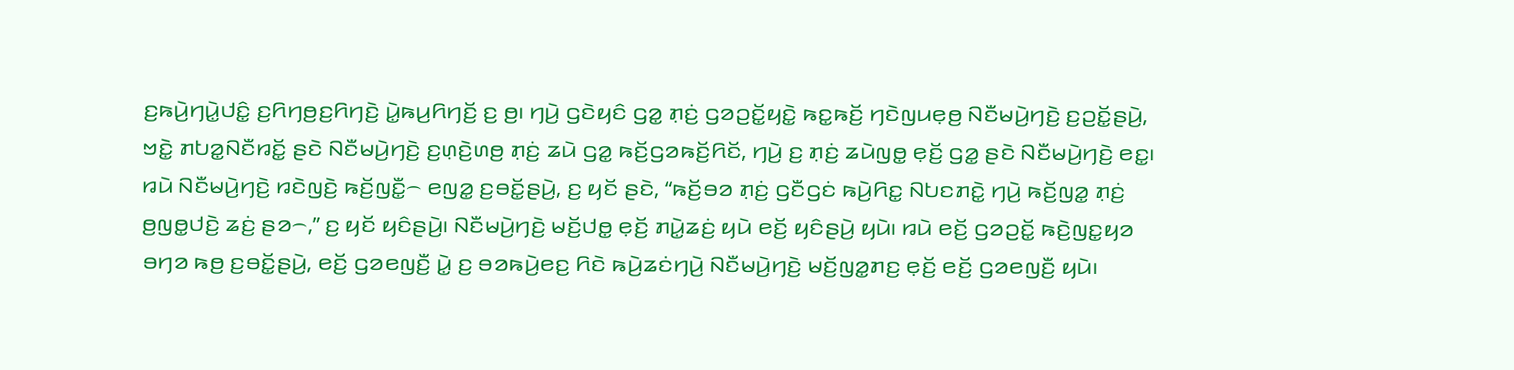ꤢ꤬ꤒꤣꤧ꤬ꤚꤣꤧ꤭ꤓꤢꤨ꤭ ꤢ꤬ꤖꤚꤥ꤬ꤢ꤬ꤖꤚꤢꤧ꤬ ꤣꤧ꤭ꤒꤣ꤬ꤖꤚꤢꤩ꤬ ꤢ꤬ ꤥ꤬꤯ ꤚꤣꤧ꤬ ꤞꤢꤧꤟꤢꤨ ꤞꤤ꤭ ꤊ꤫ꤢꤦ꤬ ꤞꤤꤑꤢꤩ꤭ꤟꤢꤧ꤭ ꤒꤢ꤭ꤒꤢꤩ꤬ ꤚꤢꤧꤜꤣꤕ꤫ꤥ꤬ ꤡꤢꤪꤗꤣꤧ꤬ꤚꤢꤧ꤬ ꤢ꤬ꤑꤢꤩ꤭ꤔꤣꤧ꤬, ꤠꤢꤧ꤭ ꤊꤝꤤ꤭ꤡꤢꤪꤙꤢꤩ꤭ ꤔꤢꤧ ꤡꤢꤪꤗꤣꤧ꤬ꤚꤢꤧ꤬ ꤢ꤬ꤛ꤫ꤢꤧ꤬ꤛꤥ꤬ ꤊ꤫ꤢꤦ꤬ ꤘꤣꤧ ꤞꤤ꤭ ꤒꤢꤩ꤬ꤞꤤꤒꤢꤩ꤬ꤖꤢꤩ, ꤚꤣꤧ꤬ ꤢ꤬ ꤊ꤫ꤢꤦ꤬ ꤘꤣꤧꤜꤥ꤭ ꤕ꤫ꤢꤩ꤬ ꤞꤤ꤭ ꤔꤢꤧ ꤡꤢꤪꤗꤣꤧ꤬ꤚꤢꤧ꤬ ꤕꤢ꤭꤯
ꤙꤣꤧ ꤡꤢꤪꤗꤣꤧ꤬ꤚꤢꤧ꤬ ꤙꤢꤧꤜꤢꤧ꤬ ꤒꤢꤩ꤬ꤜꤢꤪ꤭꤮ ꤕꤜꤤ꤭ ꤢ꤬ꤋꤢꤩ꤭ꤔꤣꤧ꤬, ꤢ꤬ ꤟꤢꤩ ꤔꤢꤧ, “ꤒꤢꤩ꤬ꤋꤤ ꤊ꤫ꤢꤦ꤬ ꤞꤢꤪꤞꤢꤦ ꤒꤣꤧ꤬ꤖꤢ꤭ ꤡꤝꤢꤊꤢꤧ꤭ ꤚꤣꤧ꤬ ꤒꤢꤩ꤬ꤜꤤ꤭ ꤊ꤫ꤢꤦ꤬ ꤥ꤬ꤜꤥ꤭ꤓꤢꤧ꤬ ꤘꤢꤦ꤬ ꤔꤤ꤮,” ꤢ꤬ ꤟꤢꤩ ꤟꤢꤨꤔꤣꤧ꤬꤯ ꤡꤢꤪꤗꤣꤧ꤬ꤚꤢꤧ꤬ ꤗꤢꤩ꤬ꤓꤥ꤭ ꤕ꤫ꤢꤩ꤬ ꤊꤣꤧ꤭ꤘꤢꤦ꤬ ꤟꤣꤧ ꤕꤢꤩ꤬ ꤟꤢꤨꤔꤣꤧ꤬ ꤟꤣꤧ꤯ ꤙꤣꤧ ꤕꤢꤩ꤬ ꤞꤤꤑꤢꤩ꤭ ꤒꤢꤧ꤬ꤜꤢ꤭ꤟꤤ ꤋꤚꤤ ꤒꤥ꤬ ꤢ꤬ꤋꤢꤩ꤭ꤔꤣꤧ꤬, ꤕꤢꤩ꤬ ꤞꤤꤕꤜꤢꤪ꤬ ꤣꤧ꤭ ꤢ꤬ ꤋꤤꤒꤣꤧ꤬ꤕꤢ꤬ ꤖꤢꤧ ꤒꤣꤧ꤬ꤘꤢꤦꤚꤣꤧ꤬ ꤡꤢꤪꤗꤣꤧ꤬ꤚꤢꤧ꤬ ꤗꤢꤩ꤬ꤜꤤ꤭ꤊꤢ꤬ ꤕ꤫ꤢꤩ꤬ ꤕꤢꤩ꤬ ꤞꤤꤕꤜꤢꤪ꤬ ꤟꤣꤧ꤯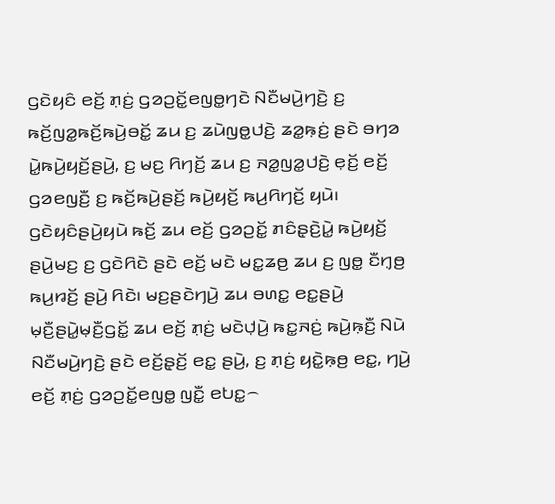ꤞꤢꤧꤟꤢꤨ ꤕꤢꤩ꤬ ꤊ꤫ꤢꤦ꤬ ꤞꤤꤑꤢꤩ꤭ꤕꤜꤥ꤭ꤚꤢꤧ ꤡꤢꤪꤗꤣꤧ꤬ꤚꤢꤧ꤬ ꤢ꤬ ꤒꤢꤩ꤬ꤜꤤ꤭ꤒꤢꤩ꤬ꤒꤣꤧ꤬ꤋꤢꤩ꤭ ꤘꤣ ꤢ꤬ ꤘꤣꤧꤜꤥ꤭ꤓꤢꤧ꤬ ꤘꤤ꤭ꤒ꤫ꤢꤦ꤬ ꤔꤢꤧ ꤋꤚꤤ ꤣꤧ꤭ꤒꤣꤧ꤬ꤟꤢꤩ꤬ꤔꤣꤧ꤬, ꤢ꤬ ꤗꤢ꤬ ꤖꤚꤢꤩ꤬ ꤘꤣ ꤢ꤬ ꤏꤤ꤭ꤜꤤ꤭ꤓꤢꤧ꤬ ꤕ꤫ꤢꤩ꤬ ꤕꤢꤩ꤬ ꤞꤤꤕꤜꤢꤪ꤬ ꤢ꤬ ꤒꤢꤩ꤬ꤒꤣꤧ꤬ꤔꤢꤩ꤬ ꤒꤣꤧ꤬ꤟꤢꤩ꤬ ꤒꤣ꤬ꤖꤚꤢꤩ꤬ ꤟꤣꤧ꤯
ꤞꤢꤧꤟꤢꤨꤔꤣꤧ꤬ꤟꤣꤧ ꤒꤢꤩ꤬ ꤘꤣ ꤕꤢꤩ꤬ ꤞꤤꤑꤢꤩ꤭ ꤊꤢꤨꤔ꤫ꤢꤧ꤬ꤣꤧ꤭ ꤒꤣꤧ꤬ꤟꤢꤩ꤬ ꤔꤣꤧ꤬ꤗꤢ꤬ ꤢ꤬ ꤞꤢꤧꤖꤢꤧ ꤔꤢꤧ ꤕꤢꤩ꤬ ꤗꤢꤧ ꤗꤢ꤭ꤘꤥ꤬ ꤘꤣ ꤢ꤬ ꤜꤥ꤭ ꤢꤪꤚ꤫ꤥ꤬ ꤒꤣ꤬ꤙꤢꤩ꤬ ꤔꤣꤧ꤬ ꤖꤢꤧ꤯ ꤗꤢ꤬ꤔꤢꤧꤚꤣꤧ꤬ ꤘꤣ ꤋꤛꤢ꤭ ꤕꤢ꤭ꤔꤣꤧ꤬ ꤗ꤫ꤢꤪ꤬ꤔꤣꤧ꤭ꤗ꤫ꤢꤪ꤬ꤞꤢꤩ꤭ ꤘꤣ ꤕꤢꤩ꤬ ꤊ꤫ꤢꤦ꤬ ꤗꤢꤧꤓ꤫ꤣꤧ꤬ ꤒꤢ꤭ꤏꤢꤦ꤬ ꤒꤣꤧ꤬ꤒ꤫ꤢꤪ꤬ ꤡꤣꤧ ꤡꤢꤪꤗꤣꤧ꤬ꤚꤢꤧ꤬ ꤔꤢꤧ ꤕꤢꤩ꤬ꤔ꤫ꤢꤩ꤬ ꤕꤢ꤭ ꤔꤣꤧ꤬, ꤢ꤬ ꤊ꤫ꤢꤦ꤬ ꤟꤢꤧ꤭ꤒ꤫ꤥ꤬ ꤕꤢ꤭, ꤚꤣꤧ꤬ ꤕꤢꤩ꤬ ꤊ꤫ꤢꤦ꤬ ꤞꤤꤑꤢꤩ꤭ꤕꤜꤥ꤭ ꤜꤢꤪ꤭ ꤕꤝꤢ꤭꤮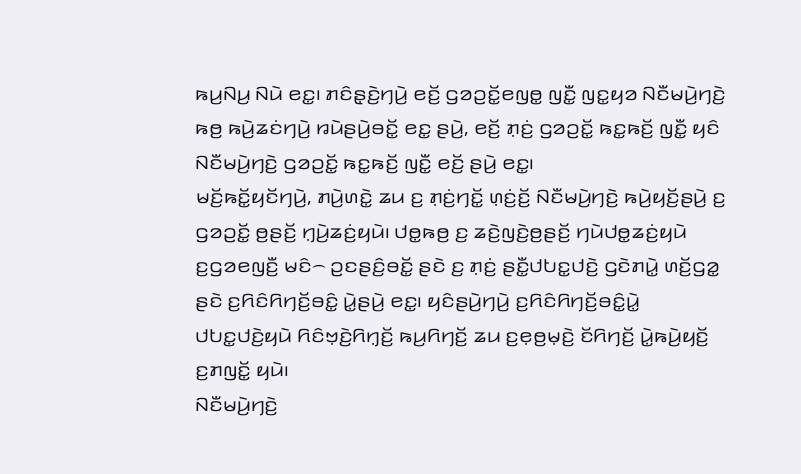ꤒꤣ꤬ꤡꤣ꤬ ꤡꤣꤧ ꤕꤢ꤭꤯ ꤊꤢꤨꤔ꤫ꤢꤧ꤬ꤚꤣꤧ꤬ ꤕꤢꤩ꤬ ꤞꤤꤑꤢꤩ꤭ꤕꤜꤥ꤭ ꤜꤢꤪ꤭ ꤜꤢ꤭ꤟꤤ ꤡꤢꤪꤗꤣꤧ꤬ꤚꤢꤧ꤬ ꤒꤥ꤬ ꤒꤣꤧ꤬ꤘꤢꤦꤚꤣꤧ꤬ ꤙꤣꤧꤔꤣꤧ꤬ꤋꤢꤩ꤭ ꤕꤢ꤭ ꤔꤣꤧ꤬, ꤕꤢꤩ꤬ ꤊ꤫ꤢꤦ꤬ ꤞꤤꤑꤢꤩ꤭ ꤒꤢ꤭ꤒꤢꤩ꤬ ꤜꤢꤪ꤭ ꤟꤢꤨ ꤡꤢꤪꤗꤣꤧ꤬ꤚꤢꤧ꤬ ꤞꤤꤑꤢꤩ꤭ ꤒꤢ꤭ꤒꤢꤩ꤬ ꤜꤢꤪ꤭ ꤕꤢꤩ꤬ ꤔꤣꤧ꤬ ꤕꤢ꤭꤯
ꤗꤢꤩ꤬ꤒꤢꤩ꤭ꤟꤢꤩꤚꤣꤧ꤬, ꤊꤣꤧ꤬ꤛꤢꤧ꤭ ꤘꤣ ꤢ꤬ ꤊ꤫ꤢꤦ꤬ꤚꤢꤩ꤭ ꤛ꤫ꤢꤦ꤬ꤢꤩ꤬ ꤡꤢꤪꤗꤣꤧ꤬ꤚꤢꤧ꤬ ꤒꤣꤧ꤬ꤟꤢꤩ꤬ꤔꤣꤧ꤬ ꤢ꤬ ꤞꤤꤑꤢꤩ꤭ ꤥ꤬ꤔꤢꤩ꤬ ꤚ꤫ꤣꤧ꤬ꤘꤢꤦ꤬ꤟꤣꤧ꤯ ꤓꤥ꤭ꤒꤥ꤬ ꤢ꤬ ꤘꤢꤧ꤬ꤜꤢꤧ꤬ꤥ꤬ꤔꤢꤩ꤬ ꤚꤣꤧꤓꤥ꤭ꤘꤢꤦ꤬ꤟꤣꤧ ꤢ꤬ꤞꤤꤕꤜꤢꤪ꤬ ꤗꤢꤨ꤮ ꤑꤢꤔꤢꤨ꤬ꤋꤢꤩ꤭ ꤔꤢꤧ ꤢ꤬ ꤊ꤫ꤢꤦ꤬ ꤔꤢꤪ꤭ꤓꤝꤢ꤭ꤓꤢꤧ꤬ ꤞꤢꤧꤊꤣꤧ꤭ ꤛꤢꤩ꤬ꤞꤤ꤭ ꤔꤢꤧ ꤢ꤬ꤖꤢꤨꤖꤚꤢꤩ꤬ꤋꤢꤨ꤭ ꤣꤧ꤭ꤔꤣꤧ꤬ ꤕꤢ꤭꤯ ꤟꤢꤨꤔꤣꤧ꤬ꤚꤣꤧ꤬ ꤢ꤬ꤖꤢꤨꤖꤚꤢꤩ꤬ꤋꤢꤨ꤭ꤣꤧ꤭ ꤓꤝꤢ꤭ꤓꤢꤧ꤬ꤟꤣꤧ ꤖꤢꤨꤠ꤫ꤢꤧ꤬ꤖꤚ꤫ꤢꤩ꤬ ꤒꤣ꤬ꤖꤚꤢꤩ꤬ ꤘꤣ ꤢ꤬ꤕ꤫ꤥ꤬ꤗ꤫ꤢꤧ꤬ ꤢꤩꤖꤚꤢꤩ꤬ ꤣꤧ꤭ꤒꤣꤧ꤬ꤟꤢꤩ꤬ ꤢ꤬ꤊꤜꤢꤩ꤭ ꤟꤣꤧ꤯
ꤡꤢꤪꤗꤣꤧ꤬ꤚꤢꤧ꤬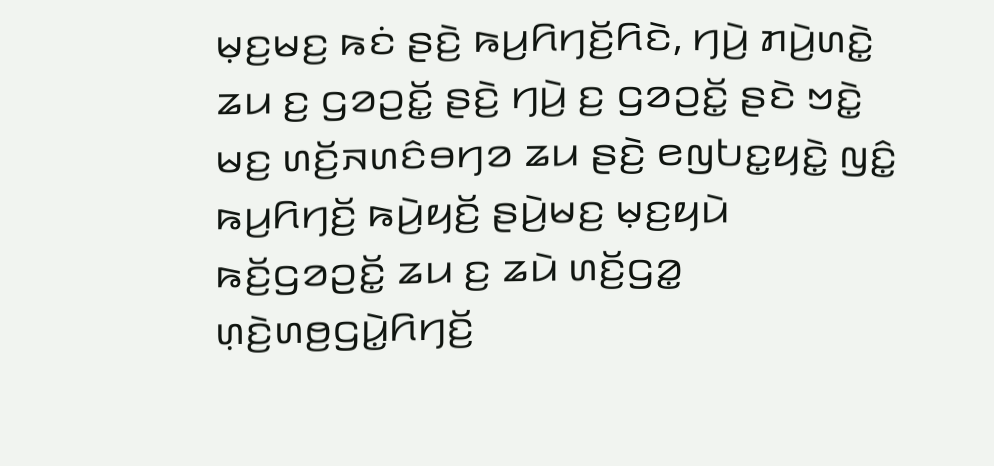ꤗ꤫ꤢ꤬ꤗꤢ꤬ ꤒꤢꤦ ꤔꤢꤧ꤬ ꤒꤣ꤬ꤖꤚꤢꤩ꤬ꤖꤢꤧ, ꤚꤣꤧ꤬ ꤊꤣꤧ꤬ꤛꤢꤧ꤭ ꤘꤣ ꤢ꤬ ꤞꤤꤑꤢꤩ꤭ ꤔꤢꤧ꤬ ꤚꤣꤧ꤬ ꤢ꤬ ꤞꤤꤑꤢꤩ꤭ ꤔꤢꤧ ꤠꤢꤧ꤭ ꤗꤢ꤬ ꤛꤢꤩ꤬ꤏꤛꤢꤨꤋꤚꤤ ꤘꤣ ꤔꤢꤧ꤬ ꤕꤜꤝꤢ꤭ꤟꤢꤧ꤭ ꤜꤢꤨ꤭ ꤒꤣ꤬ꤖꤚꤢꤩ꤬ ꤒꤣꤧ꤬ꤟꤢꤩ꤬ ꤔꤣꤧ꤬ꤗꤢ꤬ ꤗ꤫ꤢ꤬ꤟꤣꤧ ꤒꤢꤩ꤬ꤞꤤꤑꤢꤩ꤭ ꤘꤣ ꤢ꤬ ꤘꤣꤧ ꤛꤢꤩ꤬ꤞꤤ꤭ ꤛ꤫ꤢꤧ꤬ꤛꤥ꤬ꤞꤣꤧ꤭ꤖꤚꤢꤩ꤬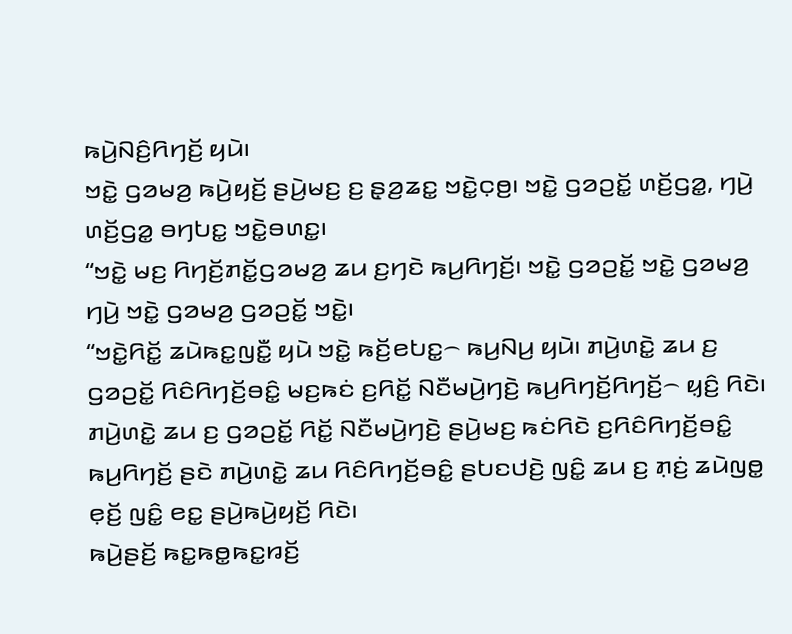ꤒꤣꤧ꤬ꤡꤢꤨ꤬ꤖꤚꤢꤩ꤬ ꤟꤣꤧ꤯
ꤠꤢꤧ꤭ ꤞꤤꤗꤤ꤬ ꤒꤣꤧ꤬ꤟꤢꤩ꤬ ꤔꤣꤧ꤬ꤗꤢ꤬ ꤢ꤬ ꤔ꤫ꤤ꤬ꤘꤢ꤭ ꤠꤢꤧ꤭ꤍ꤫ꤥ꤬꤯ ꤠꤢꤧ꤭ ꤞꤤꤑꤢꤩ꤭ ꤛꤢꤩ꤬ꤞꤤ꤭, ꤚꤣꤧ꤬ ꤛꤢꤩ꤬ꤞꤤ꤭ ꤋꤚꤝꤢ꤭ ꤠꤢꤧ꤭ꤋꤛꤢ꤭꤯
“ꤠꤢꤧ꤭ ꤗꤢ꤬ ꤖꤚꤢꤩ꤬ꤊꤢꤩ꤭ꤞꤤꤗꤤ꤬ ꤘꤣ ꤢ꤬ꤚꤢꤧ ꤒꤣ꤬ꤖꤚꤢꤩ꤬꤯ ꤠꤢꤧ꤭ ꤞꤤꤑꤢꤩ꤭ ꤠꤢꤧ꤭ ꤞꤤꤗꤤ꤬ ꤚꤣꤧ꤬ ꤠꤢꤧ꤭ ꤞꤤꤗꤤ꤬ ꤞꤤꤑꤢꤩ꤭ ꤠꤢꤧ꤭꤯
“ꤠꤢꤧ꤭ꤖꤢꤩ꤭ ꤘꤣꤧꤒꤢ꤭ꤜꤢꤪ꤭ ꤟꤣꤧ ꤠꤢꤧ꤭ ꤒꤢꤩ꤬ꤕꤝꤢ꤭꤮ ꤒꤣ꤬ꤡꤣ꤬ ꤟꤣꤧ꤯ ꤊꤣꤧ꤬ꤛꤢꤧ꤭ ꤘꤣ ꤢ꤬ ꤞꤤꤑꤢꤩ꤭ ꤖꤢꤨꤖꤚꤢꤩ꤬ꤋꤢꤨ꤭ ꤗꤢ꤬ꤒꤢꤦ ꤢ꤬ꤖꤢꤩ꤭ ꤡꤢꤪꤗꤣꤧ꤬ꤚꤢꤧ꤬ ꤒꤣ꤬ꤖꤚꤢꤩ꤬ꤖꤚꤢꤩ꤬꤮ ꤟ꤫ꤢꤨ꤬ ꤖꤢꤧ꤯ ꤊꤣꤧ꤬ꤛꤢꤧ꤭ ꤘꤣ ꤢ꤬ ꤞꤤꤑꤢꤩ꤭ ꤖꤢꤩ꤭ ꤡꤢꤪꤗꤣꤧ꤬ꤚꤢꤧ꤬ ꤔꤣꤧ꤬ꤗꤢ꤬ ꤒꤢꤦꤖꤢꤧ ꤢ꤬ꤖꤢꤨꤖꤚꤢꤩ꤬ꤋꤢꤨ꤭ ꤒꤣ꤬ꤖꤚꤢꤩ꤬ ꤔꤢꤧ ꤊꤣꤧ꤬ꤛꤢꤧ꤭ ꤘꤣ ꤖꤢꤨꤖꤚꤢꤩ꤬ꤋꤢꤨ꤭ ꤔꤝꤢꤓꤢꤧ꤬ ꤜꤢꤨ꤭ ꤘꤣ ꤢ꤬ ꤊ꤫ꤢꤦ꤬ ꤘꤣꤧꤜꤥ꤭ ꤕ꤫ꤢꤩ꤬ ꤜꤢꤨ꤭ ꤕꤢ꤭ ꤔꤣꤧ꤬ꤒꤣꤧ꤬ꤟꤢꤩ꤬ ꤖꤢꤧ꤯
ꤒꤣꤧ꤬ꤔꤢꤩ꤬ ꤒꤢ꤭ꤒꤥ꤭ꤒꤢ꤭ꤙꤢꤩ꤬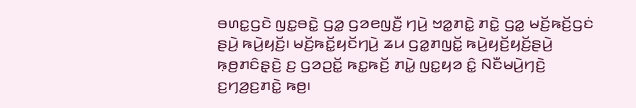ꤋꤛꤢ꤭ꤞꤢꤧ ꤜꤢ꤭ꤋꤢꤧ꤭ ꤞꤤ꤭ ꤞꤤꤕꤜꤢꤪ꤬ ꤚꤣꤧ꤬ ꤠꤤ꤭ꤊꤢꤧ꤭ ꤊꤢꤧ꤭ ꤞꤤ꤭ ꤗꤢꤩ꤬ꤒꤢꤩ꤬ꤞꤢꤦ ꤔꤣꤧ꤬ ꤒꤣꤧ꤬ꤟꤢꤩ꤬꤯ ꤗꤢꤩ꤬ꤒꤢꤩ꤭ꤟꤢꤩꤚꤣꤧ꤬ ꤘꤣ ꤞꤤ꤭ꤊꤜꤢꤩ꤭ ꤒꤣꤧ꤬ꤟꤢꤩ꤬ꤟꤢꤩ꤬ꤔꤣꤧ꤬ ꤒ꤫ꤥ꤬ꤊꤢꤨꤔ꤫ꤢꤧ꤬ ꤢ꤬ ꤞꤤꤑꤢꤩ꤭ ꤒꤢ꤭ꤒꤢꤩ꤬ ꤊꤣꤧ꤭ ꤜꤢ꤭ꤟꤤ ꤢꤨ꤭ ꤡꤢꤪꤗꤣꤧ꤬ꤚꤢꤧ꤬ ꤢ꤬ꤚꤤ꤬ꤢ꤬ꤊꤢꤧ꤭ ꤒꤥ꤬꤯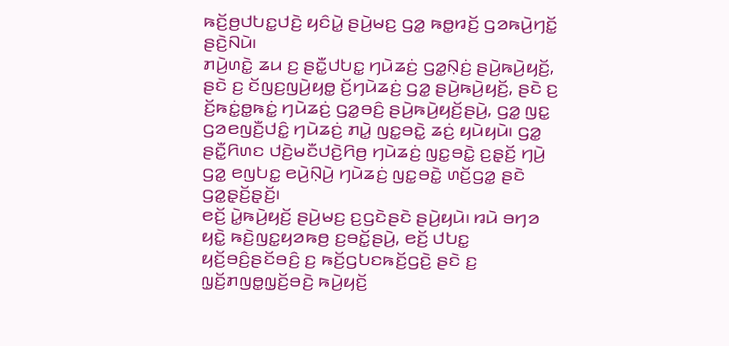ꤒꤢꤩ꤬ꤥ꤬ꤓꤝꤢ꤭ꤓꤢꤧ꤬ ꤟꤢꤨꤣꤧ꤭ ꤔꤣꤧ꤬ꤗꤢ꤬ ꤞꤤ꤭ ꤒꤥ꤭ꤙꤢꤩ꤬ ꤞꤤꤒꤣꤧ꤬ꤚꤢꤩ꤭ ꤔꤢꤧ꤬ꤡꤣꤧ꤯
ꤊꤣꤧ꤬ꤛꤢꤧ꤭ ꤘꤣ ꤢ꤬ ꤔꤢꤪ꤭ꤓꤝꤢ꤭ ꤚꤣꤧꤘꤢꤦ꤬ ꤞꤤ꤭ꤡ꤫ꤢꤦ꤬ ꤔꤣꤧ꤬ꤒꤣꤧ꤬ꤟꤢꤩ꤬, ꤔꤢꤧ ꤢ꤬ ꤢꤩꤜꤢ꤬ꤜꤣꤧ꤬ꤟꤥ꤭ ꤢꤩ꤬ꤚꤣꤧꤘꤢꤦ꤬ ꤞꤤ꤭ ꤔꤣꤧ꤬ꤒꤣꤧ꤬ꤟꤢꤩ꤬, ꤔꤢꤧ ꤢ꤬ ꤢꤩ꤬ꤒꤢꤦ꤭ꤥ꤭ꤒꤢꤦ꤭ ꤚꤣꤧꤘꤢꤦ꤬ ꤞꤤ꤭ꤋꤢꤨ꤬ ꤔꤣꤧ꤬ꤒꤣꤧ꤬ꤟꤢꤩ꤬ꤔꤣꤧ꤬, ꤞꤤ꤭ ꤜꤢ꤭ ꤞꤤꤕꤜꤢꤪ꤬ꤓꤢꤨ꤭ ꤚꤣꤧꤘꤢꤦ꤬ ꤊꤣꤧ꤭ ꤜꤢ꤭ꤋꤢꤧ꤭ ꤘꤢꤦ꤬ ꤟꤣꤧꤟꤣꤧ꤯ ꤞꤤ꤭ ꤔꤢꤪ꤭ꤖꤛꤢ ꤓꤢꤧ꤬ꤗꤢꤪꤓꤢꤧ꤬ꤖꤥ꤬ ꤚꤣꤧꤘꤢꤦ꤬ ꤜꤢ꤭ꤋꤢꤧ꤭ ꤢ꤬ꤔ꤫ꤢꤩ꤬ ꤚꤣꤧ꤬ ꤞꤤ꤭ ꤕꤜꤝꤢ꤭ ꤕꤣꤧ꤬ꤡ꤫ꤣꤧ꤬ ꤚꤣꤧꤘꤢꤦ꤬ ꤜꤢ꤭ꤋꤢꤧ꤭ ꤛꤢꤩ꤬ꤞꤤ꤭ ꤔꤢꤧ ꤞꤤ꤭ꤔ꤫ꤢꤩ꤬ꤔ꤫ꤢꤩ꤬꤯
ꤕꤢꤩ꤬ ꤣꤧ꤭ꤒꤣꤧ꤬ꤟꤢꤩ꤬ ꤔꤣꤧ꤬ꤗꤢ꤬ ꤢ꤬ꤞꤢꤧꤔꤢꤧ ꤔꤣꤧ꤬ꤟꤣꤧ꤯ ꤙꤣꤧ ꤋꤚꤤ ꤟꤢꤧ꤭ ꤒꤢꤧ꤬ꤜꤢ꤭ꤟꤤꤒꤥ꤬ ꤢ꤬ꤋꤢꤩ꤭ꤔꤣꤧ꤬, ꤕꤢꤩ꤬ ꤓꤝꤢ꤭ ꤟꤢꤩ꤬ꤋꤢꤨ꤬ꤔꤢꤩꤋꤢꤨ꤬ ꤢ꤬ ꤒꤢꤩ꤬ꤞꤝꤢꤒꤢꤩ꤬ꤞꤢꤧ꤬ ꤔꤢꤧ ꤢ꤬ ꤜ꤫ꤢꤩ꤬ꤊꤜꤥ꤭ꤜ꤫ꤢꤩ꤬ꤋꤢꤧ꤬ ꤒꤣꤧ꤬ꤟꤢꤩ꤬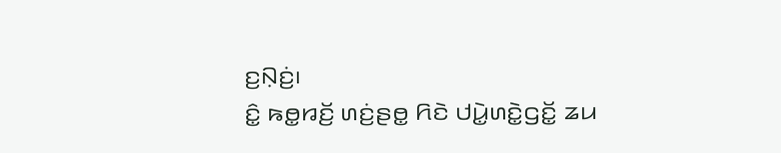ꤢ꤬ꤡ꤫ꤢꤦ꤬꤯
ꤢꤨ꤭ ꤒꤥ꤭ꤙꤢꤩ꤬ ꤛꤢꤦ꤬ꤔꤥ꤭ ꤖꤢꤧ ꤓꤣꤧ꤭ꤛꤢꤧ꤭ꤞꤢꤩ꤭ ꤘꤣ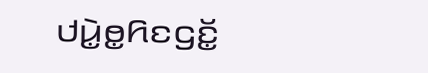ꤓꤣꤧ꤭ꤥ꤭ꤖꤢꤞꤢꤩ꤭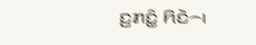ꤢ꤬ꤊꤢꤨ꤭ ꤖꤢꤧ꤮꤯